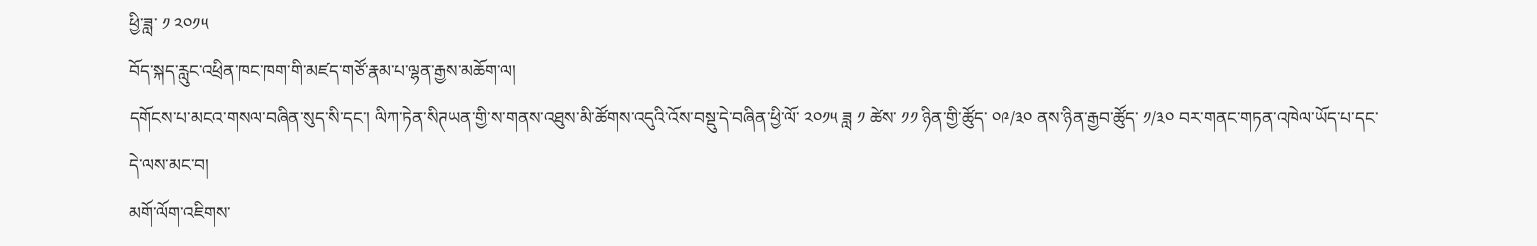ཕྱི་ཟླ་ ༡ ༢༠༡༥
བོད་སྐད་རླུང་འཕྲིན་ཁང་ཁག་གི་མཛད་གཙོ་རྣམ་པ་ལྷན་རྒྱས་མཆོག་ལ།
དགོངས་པ་མངའ་གསལ་བཞིན་སུད་སི་དང་། ལིཀ་ཏེན་སིཊཡན་གྱི་ས་གནས་འཐུས་མི་ཚོགས་འདུའི་འོས་བསྡུ་དེ་བཞིན་ཕྱི་ལོ་ ༢༠༡༥ ཟླ ༡ ཚེས་ ༡༡ ཉིན་གྱི་ཚོུད་ ༠༩/༣༠ ནས་ཉིན་རྒྱབ་ཚོུད་ ༡/༣༠ བར་གནང་གཏན་འཁེལ་ཡོད་པ་དང་
དེ་ལས་མང་བ།
མགོ་ལོག་འཇིགས་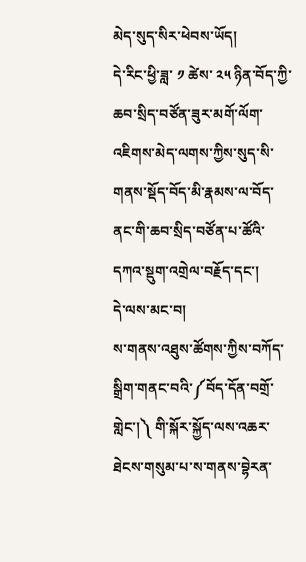མེད་སུད་སིར་ཕེབས་ཡོད།
དེ་རིང་ཕྱི་ཟླ་ ༡ ཚེས་ ༢༥ ཉིན་བོད་ཀྱི་ཆབ་སྲིད་བཙོན་ཟུར་མགོ་ལོག་འཇིགས་མེད་ལགས་ཀྱིས་སུད་སི་གནས་སྡོད་བོད་མི་རྣམས་ལ་བོད་ནང་གི་ཆབ་སྲིད་བཙོན་པ་ཚོའི་དཀའ་སྡུག་འགྲེལ་བརྗོད་དང་།
དེ་ལས་མང་བ།
ས་གནས་འཐུས་ཚོགས་ཀྱིས་བཀོད་སྒྲིག་གནང་བའི་༼བོད་དོན་བགྲོ་གླེང་།༽ གི་སྐོར་སྐྱོད་ལས་འཆར་ཐེངས་གསུམ་པ་ས་གནས་བྷེརན་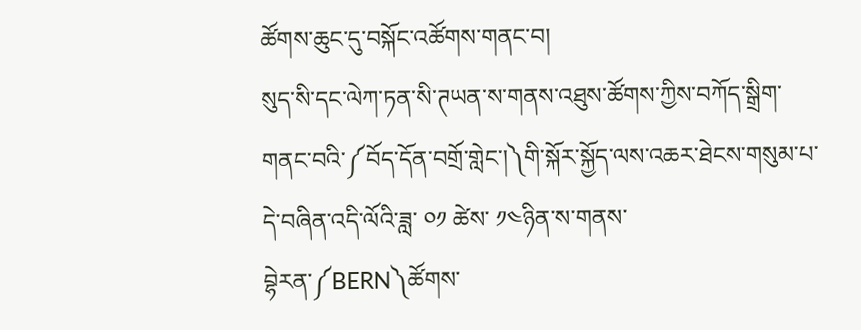ཚོགས་ཆུང་དུ་བསྐོང་འཚོགས་གནང་བ།
སུད་སི་དང་ལེཀ་ཏན་སི་ཊཡན་ས་གནས་འཐུས་ཚོགས་ཀྱིས་བཀོད་སྒྲིག་གནང་བའི་༼བོད་དོན་བགྲོ་གླེང་།༽གི་སྐོར་སྐྱོད་ལས་འཆར་ཐེངས་གསུམ་པ་དེ་བཞིན་འདི་ལོའི་ཟླ་ ༠༡ ཚེས་ ༡༤ཉིན་ས་གནས་བྷེརན་༼BERN༽ཚོགས་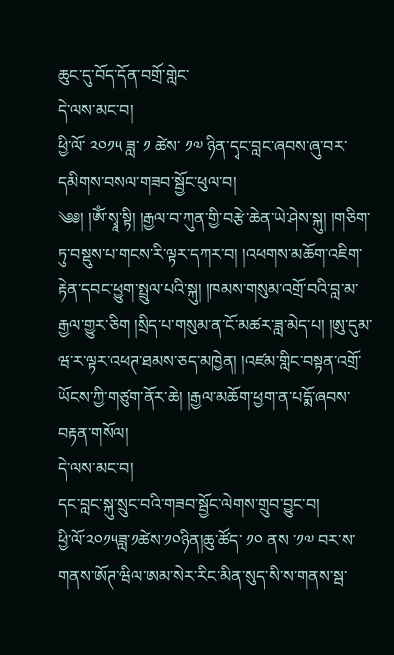ཆུང་དུ་བོད་དོན་བགྲོ་གླེང་
དེ་ལས་མང་བ།
ཕྱི་ལོ་ ༢༠༡༥ ཟླ་ ༡ ཚེས་ ༡༧ ཉིན་དྭང་བླང་ཞབས་ཞུ་བར་དམིགས་བསལ་གཟབ་སྦྱོང་ཕུལ་བ།
༄༅། །ཨོཾ་སྭཱ་སྟི། །རྒྱལ་བ་ཀུན་གྱི་བརྩེ་ཆེན་ཡེ་ཤེས་སྐུ། །གཅིག་ཏུ་བསྡུས་པ་གངས་རི་ལྟར་དཀར་བ། །འཕགས་མཆོག་འཇིག་རྟེན་དབང་ཕྱུག་སྤྲུལ་པའི་སྐུ། །ཁམས་གསུམ་འགྲོ་བའི་བླ་མ་རྒྱལ་གྱུར་ཅིག །སྲིད་པ་གསུམ་ན་ངོ་མཚར་ཟླ་མེད་པ། །ཨུ་དུམ་ཝ་ར་ལྟར་འཕཊ་ཐམས་ཅད་མཁྱེན། །འཛམ་གླིང་བསྟན་འགྲོ་ཡོངས་ཀྱི་གཙུག་ནོར་ཆེ། །རྒྱལ་མཆོག་ཕྱག་ན་པདྨོ་ཞབས་བརྟན་གསོལ།
དེ་ལས་མང་བ།
དང་བླང་སྐུ་སྲུང་བའི་གཟབ་སྦྱོང་ལེགས་གྲུབ་བྱུང་བ།
ཕྱི་ལོ་༢༠༡༥ཟླ་༡ཚེས་༡༠ཉིན།ཆུ་ཚོད་ ༡༠ ནས ་༡༧ བར་ས་གནས་ཨོཊ་ཝིལ་ཨམ་སེར་རིང་མིན་སུད་སི་ས་གནས་སྦ་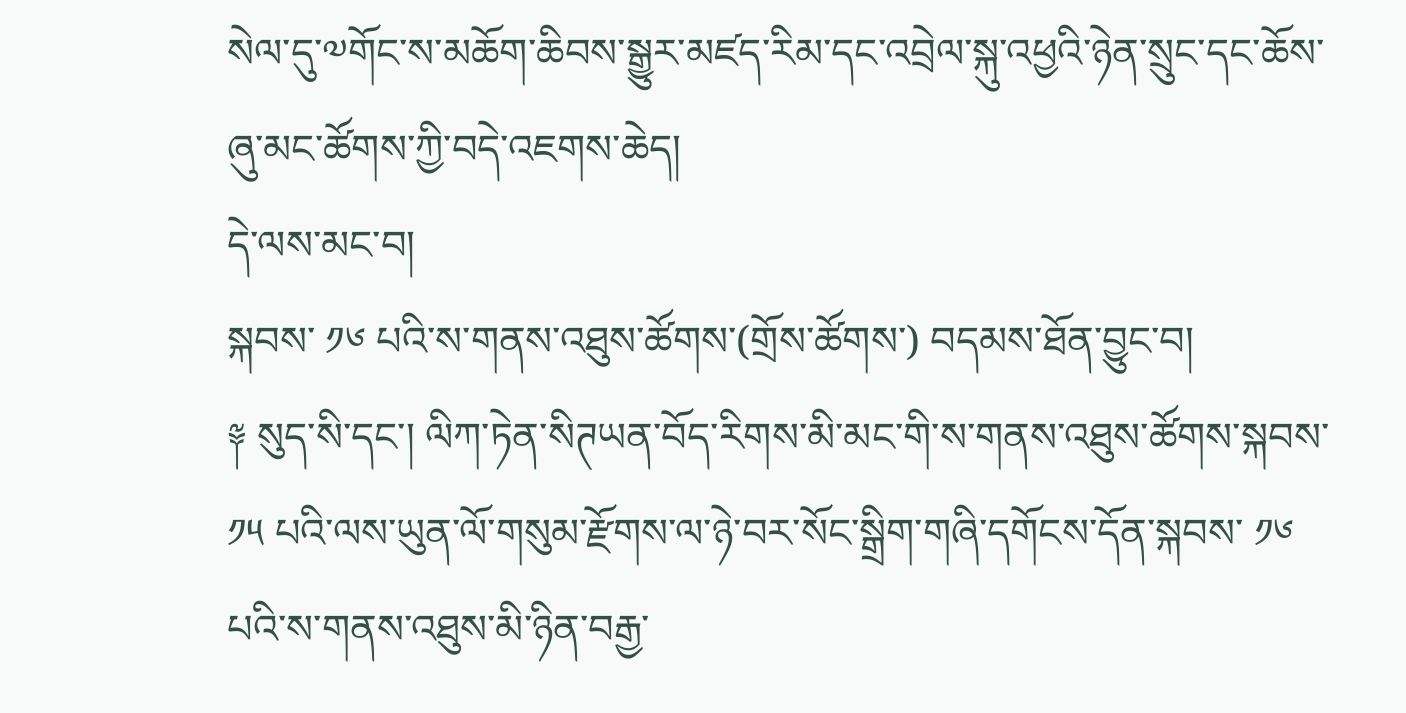སེལ་དུ་༧གོང་ས་མཆོག་ཆིབས་སྒྱུར་མཛད་རིམ་དང་འབྲེལ་སྐུ་འཕྱའི་ཉེན་སྲུང་དང་ཆོས་ཞུ་མང་ཚོགས་ཀྱི་བདེ་འཇགས་ཆེད།
དེ་ལས་མང་བ།
སྐབས་ ༡༦ པའི་ས་གནས་འཐུས་ཚོགས་(གྲོས་ཚོགས་) བདམས་ཐོན་བྱུང་བ།
༈ སུད་སི་དང་། ལིཀ་ཏེན་སིཊཡན་བོད་རིགས་མི་མང་གི་ས་གནས་འཐུས་ཚོགས་སྐབས་ ༡༥ པའི་ལས་ཡུན་ལོ་གསུམ་རྫོགས་ལ་ཉེ་བར་སོང་སྒྲིག་གཞི་དགོངས་དོན་སྐབས་ ༡༦ པའི་ས་གནས་འཐུས་མི་ཉིན་བརྒྱ་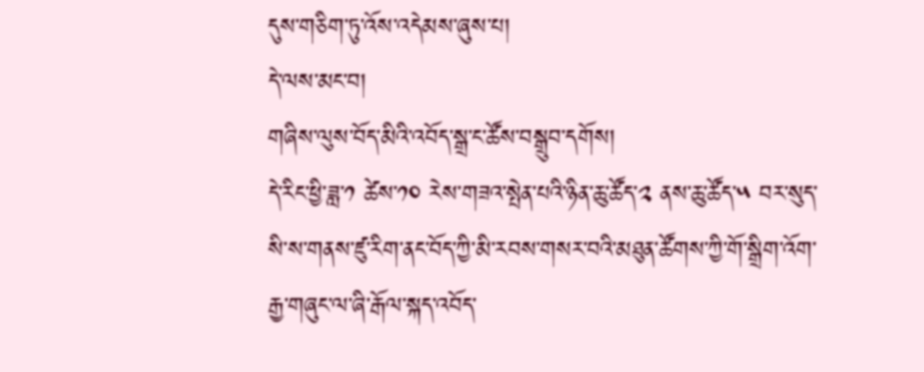དུས་གཅིག་ཏུ་འོས་འདེམས་ཞུས་པ།
དེ་ལས་མང་བ།
གཞིས་ལུས་བོད་མིའི་འབོད་སྒྲ་ང་ཚོས་བསྒྲུབ་དགོས།
དེ་རིང་ཕྱི་ཟླ་༡ ཚེས་༡༠ རེས་གཟའ་སྤེན་པའི་ཉིན་ཆུ་ཚོད་༢ ནས་ཆུ་ཚོད་༥ བར་སུད་སི་ས་གནས་ཛུ་རིག་ནང་བོད་ཀྱི་མི་རབས་གསར་བའི་མཐུན་ཚོགས་ཀྱི་གོ་སྒྲིག་འོག་རྒྱ་གཞུང་ལ་ཞི་རྒོལ་སྐད་འབོད་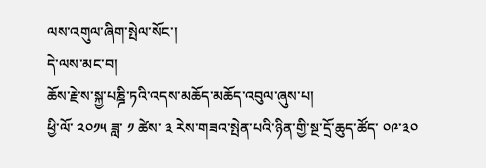ལས་འགུལ་ཞིག་སྤེལ་སོང་།
དེ་ལས་མང་བ།
ཆོས་རྗེ་ས་སྐྱ་པཎྜི་ཏའི་འདས་མཆོད་མཆོད་འབུལ་ཞུས་པ།
ཕྱི་ལོ་ ༢༠༡༥ ཟླ་ ༡ ཚེས་ ༣ རེས་གཟའ་སྤེན་པའི་ཉིན་གྱི་སྔ་དྲོ་ཆུད་ཚོད་ ༠༩་༣༠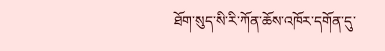ཐོག་སུད་སི་རི་ཀོན་ཆོས་འཁོར་དགོན་དུ་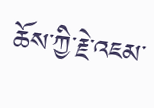ཆོས་ཀྱི་རྗེ་འཇམ་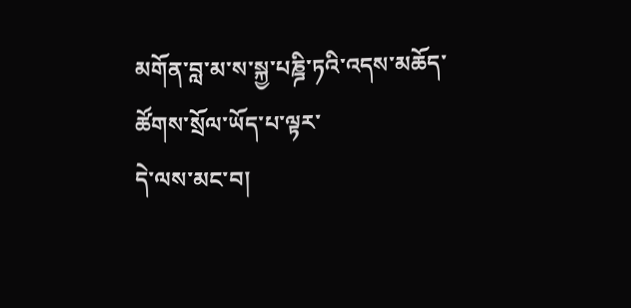མགོན་བླ་མ་ས་སྐྱ་པཎྜི་ཏའི་འདས་མཆོད་ཚོགས་སྲོལ་ཡོད་པ་ལྟར་
དེ་ལས་མང་བ།